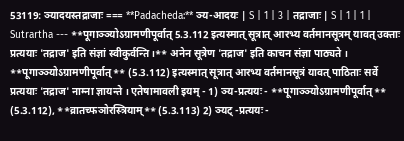53119: ञ्यादयस्तद्राजाः === **Padacheda:** ञ्य-आदयः | S | 1 | 3 | तद्राजाः | S | 1 | 1 | Sutrartha --- **पूगाञ्ञ्योऽग्रामणीपूर्वात् 5.3.112 इत्यस्मात् सूत्रात् आरभ्य वर्तमानसूत्रम् यावत् उक्ताः प्रत्ययाः 'तद्राज' इति संज्ञां स्वीकुर्वन्ति ।** अनेन सूत्रेण 'तद्राज' इति काचन संज्ञा पाठ्यते । **पूगाञ्ञ्योऽग्रामणीपूर्वात्** (5.3.112) इत्यस्मात् सूत्रात् आरभ्य वर्तमानसूत्रं यावत् पाठिताः सर्वे प्रत्ययाः 'तद्राज' नाम्ना ज्ञायन्ते । एतेषामावली इयम् - 1) ञ्य-प्रत्ययः - **पूगाञ्ञ्योऽग्रामणीपूर्वात्** (5.3.112), **व्रातच्फञोरस्त्रियाम्** (5.3.113) 2) ञ्यट् -प्रत्ययः -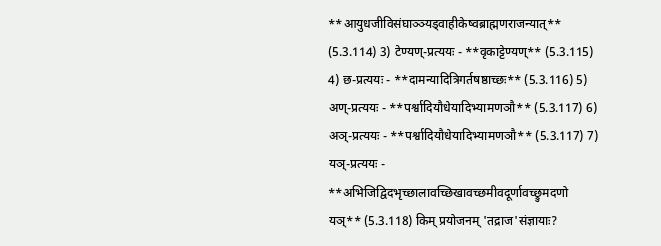**आयुधजीविसंघाञ्ञ्यड्वाहीकेष्वब्राह्मणराजन्यात्** (5.3.114) 3) टेण्यण्-प्रत्ययः - **वृकाट्टेण्यण्** (5.3.115) 4) छ-प्रत्ययः - **दामन्यादित्रिगर्तषष्ठाच्छः** (5.3.116) 5) अण्-प्रत्ययः - **पर्श्वादियौधेयादिभ्यामणञौ** (5.3.117) 6) अञ्-प्रत्ययः - **पर्श्वादियौधेयादिभ्यामणञौ** (5.3.117) 7) यञ्-प्रत्ययः - **अभिजिद्विदभृच्छालावच्छिखावच्छमीवदूर्णावच्छ्रुमदणो यञ्** (5.3.118) किम् प्रयोजनम् 'तद्राज'संज्ञायाः?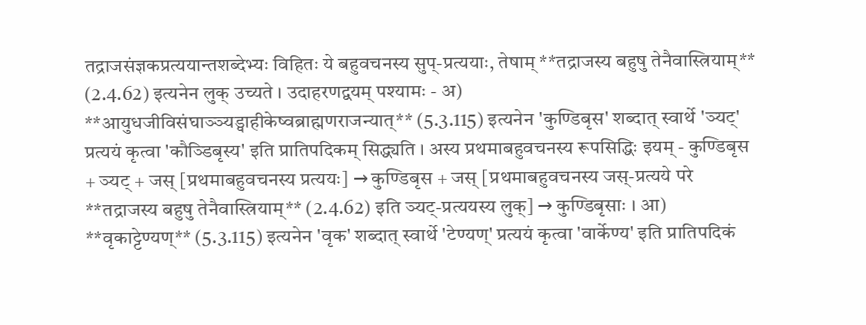तद्राजसंज्ञकप्रत्ययान्तशब्देभ्यः विहितः ये बहुवचनस्य सुप्-प्रत्ययाः, तेषाम् **तद्राजस्य बहुषु तेनैवास्त्रियाम्** (2.4.62) इत्यनेन लुक् उच्यते । उदाहरणद्वयम् पश्यामः - अ) **आयुधजीविसंघाञ्ञ्यड्वाहीकेष्वब्राह्मणराजन्यात्** (5.3.115) इत्यनेन 'कुण्डिबृस' शब्दात् स्वार्थे 'ञ्यट्' प्रत्ययं कृत्वा 'कौञ्डिबृस्य' इति प्रातिपदिकम् सिद्ध्यति । अस्य प्रथमाबहुवचनस्य रूपसिद्धिः इयम् - कुण्डिबृस + ञ्यट् + जस् [प्रथमाबहुवचनस्य प्रत्ययः] → कुण्डिबृस + जस् [प्रथमाबहुवचनस्य जस्-प्रत्यये परे **तद्राजस्य बहुषु तेनैवास्त्रियाम्** (2.4.62) इति ञ्यट्-प्रत्ययस्य लुक्] → कुण्डिबृसाः । आ) **वृकाट्टेण्यण्** (5.3.115) इत्यनेन 'वृक' शब्दात् स्वार्थे 'टेण्यण्' प्रत्ययं कृत्वा 'वार्केण्य' इति प्रातिपदिकं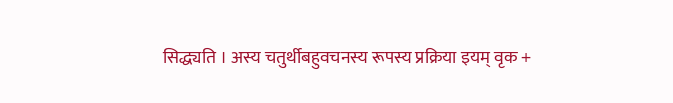सिद्ध्यति । अस्य चतुर्थीबहुवचनस्य रूपस्य प्रक्रिया इयम् वृक +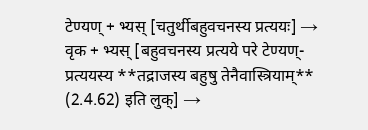टेण्यण् + भ्यस् [चतुर्थीबहुवचनस्य प्रत्ययः] → वृक + भ्यस् [बहुवचनस्य प्रत्यये परे टेण्यण्-प्रत्ययस्य **तद्राजस्य बहुषु तेनैवास्त्रियाम्** (2.4.62) इति लुक्] →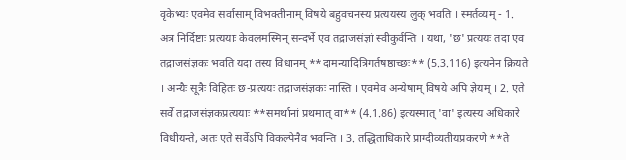वृकेभ्यः एवमेव सर्वासाम् विभक्तीनाम् विषये बहुवचनस्य प्रत्ययस्य लुक् भवति । स्मर्तव्यम् - 1. अत्र निर्दिष्टाः प्रत्ययाः केवलमस्मिन् सन्दर्भे एव तद्राजसंज्ञां स्वीकुर्वन्ति । यथा, 'छ' प्रत्ययः तदा एव तद्राजसंज्ञकः भवति यदा तस्य विधानम् **दामन्यादित्रिगर्तषष्ठाच्छः** (5.3.116) इत्यनेन क्रियते । अन्यैः सूत्रैः विहितः छ-प्रत्ययः तद्राजसंज्ञकः नास्ति । एवमेव अन्येषाम् विषये अपि ज्ञेयम् । 2. एते सर्वे तद्राजसंज्ञकप्रत्ययाः **समर्थानां प्रथमात् वा** (4.1.86) इत्यस्मात् 'वा' इत्यस्य अधिकारे विधीयन्ते, अतः एते सर्वेऽपि विकल्पेनैव भवन्ति । 3. तद्धिताधिकारे प्राग्दीव्यतीयप्रकरणे **ते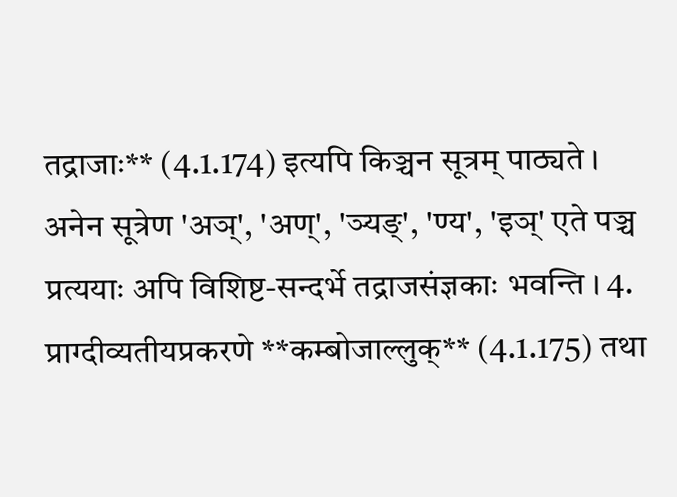तद्राजाः** (4.1.174) इत्यपि किञ्चन सूत्रम् पाठ्यते । अनेन सूत्रेण 'अञ्', 'अण्', 'ञ्यङ्', 'ण्य', 'इञ्' एते पञ्च प्रत्ययाः अपि विशिष्ट-सन्दर्भे तद्राजसंज्ञकाः भवन्ति । 4. प्राग्दीव्यतीयप्रकरणे **कम्बोजाल्लुक्** (4.1.175) तथा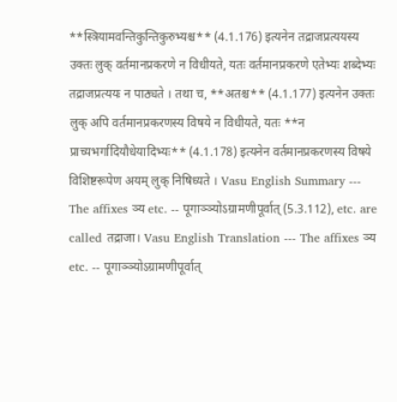**स्त्रियामवन्तिकुन्तिकुरुभ्यश्च** (4.1.176) इत्यनेन तद्राजप्रत्ययस्य उक्तः लुक् वर्तमानप्रकरणे न विधीयते, यतः वर्तमानप्रकरणे एतेभ्यः शब्देभ्यः तद्राजप्रत्ययः न पाठ्यते । तथा च, **अतश्च** (4.1.177) इत्यनेन उक्तः लुक् अपि वर्तमानप्रकरणस्य विषये न विधीयते, यतः **न प्राच्यभर्गादियौधेयादिभ्यः** (4.1.178) इत्यनेन वर्तमानप्रकरणस्य विषये विशिष्टरूपेण अयम् लुक् निषिध्यते । Vasu English Summary --- The affixes ञ्य etc. -- पूगाञ्ञ्योऽग्रामणीपूर्वात् (5.3.112), etc. are called तद्राजा। Vasu English Translation --- The affixes ञ्य etc. -- पूगाञ्ञ्योऽग्रामणीपूर्वात्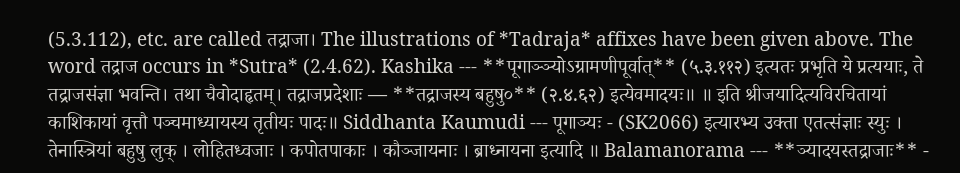(5.3.112), etc. are called तद्राजा। The illustrations of *Tadraja* affixes have been given above. The word तद्राज occurs in *Sutra* (2.4.62). Kashika --- **पूगाञ्ञ्योऽग्रामणीपूर्वात्** (५.३.११२) इत्यतः प्रभृति ये प्रत्ययाः, ते तद्राजसंज्ञा भवन्ति। तथा चैवोदाहृतम्। तद्राजप्रदेशाः — **तद्राजस्य बहुषु०** (२.४.६२) इत्येवमादयः॥ ॥ इति श्रीजयादित्यविरचितायां काशिकायां वृत्तौ पञ्चमाध्यायस्य तृतीयः पादः॥ Siddhanta Kaumudi --- पूगाञ्यः - (SK2066) इत्यारभ्य उक्ता एतत्संज्ञाः स्युः । तेनास्त्रियां बहुषु लुक् । लोहितध्वजाः । कपोतपाकाः । कौञ्जायनाः । ब्राध्नायना इत्यादि ॥ Balamanorama --- **ञ्यादयस्तद्राजाः** -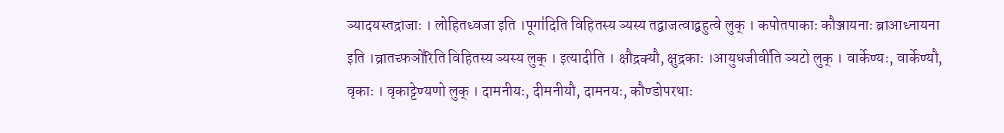ञ्यादयस्तद्राजाः । लोहितध्वजा इति ।पूगा॑दिति विहितस्य ञ्यस्य तद्वाजत्वाद्बहुत्वे लुक् । कपोतपाकाः कौञ्जायनाः ब्राआध्नायना इति ।व्रातच्फञो॑रिति विहितस्य ञ्यस्य लुक् । इत्यादीति । क्षौद्रक्यौ, क्षुद्रकाः ।आयुधजीवी॑ति ञ्यटो लुक् । वार्केण्यः, वार्केण्यौ, वृकाः । वृकाट्टेण्यणो लुक् । दामनीयः, दीमनीयौ, दामनयः, कौण्डोपरथाः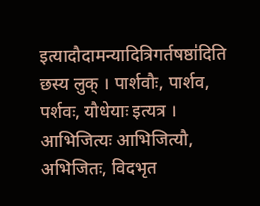इत्यादौदामन्यादित्रिगर्तषष्ठा॑दिति छस्य लुक् । पार्शवौः, पार्शव, पर्शवः, यौधेयाः इत्यत्र । आभिजित्यः आभिजित्यौ, अभिजितः, विदभृत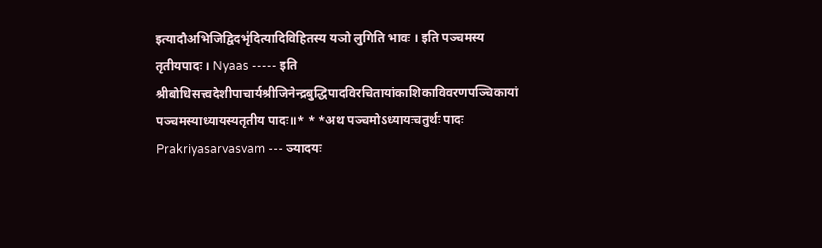इत्यादौअभिजिद्विदभृ॑दित्यादिविहितस्य यञो लुगिति भावः । इति पञ्चमस्य तृतीयपादः । Nyaas ----- इति श्रीबोधिसत्त्वदेशीपाचार्यश्रीजिनेन्द्रबुद्धिपादविरचितायांकाशिकाविवरणपञ्चिकायां पञ्चमस्याध्यायस्यतृतीय पादः॥* * *अथ पञ्चमोऽध्यायःचतुर्थः पादः Prakriyasarvasvam --- ञ्यादयः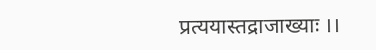प्रत्ययास्तद्राजाख्याः ।।